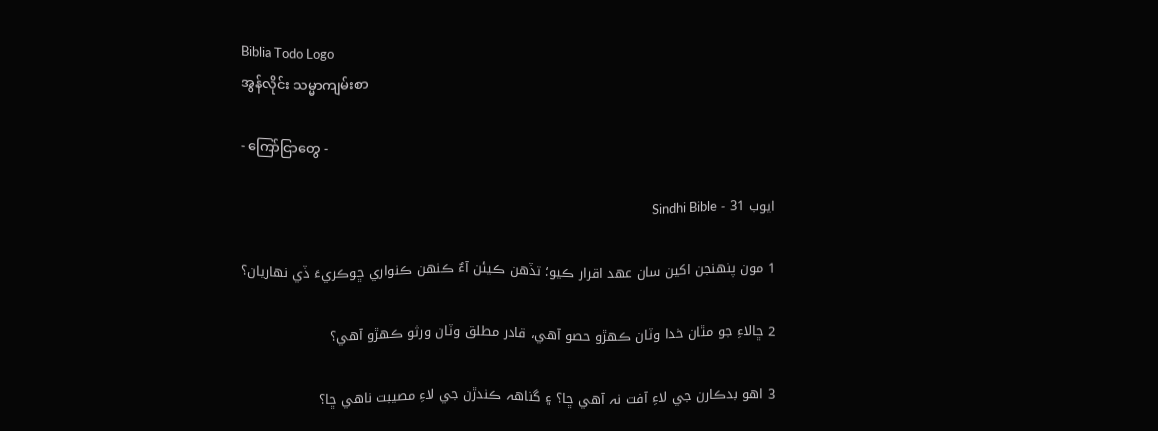Biblia Todo Logo
အွန်လိုင်း သမ္မာကျမ်းစာ

- ကြော်ငြာတွေ -

ايوب 31 - Sindhi Bible

1 مون پنهنجن اکين سان عهد اقرار ڪيو؛ تڏهن ڪيئن آءٌ ڪنهن ڪنواري ڇوڪريءَ ڏي نهاريان؟

2 ڇالاءِ جو مٿان خدا وٽان ڪهڙو حصو آهي، قادر مطلق وٽان ورثو ڪهڙو آهي؟

3 اهو بدڪارن جي لاءِ آفت نہ آهي ڇا؟ ۽ گناهہ ڪندڙن جي لاءِ مصيبت ناهي ڇا؟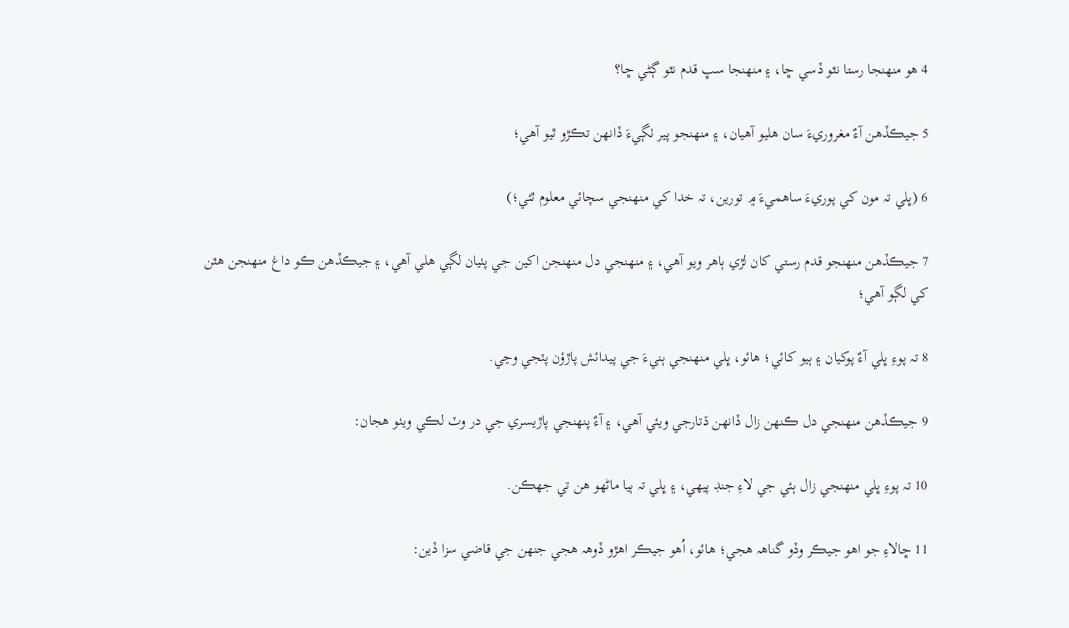4 هو منهنجا رستا نٿو ڏسي ڇا، ۽ منهنجا سڀ قدم نٿو ڳڻي ڇا؟

5 جيڪڏهن آءٌ مغروريءَ سان هليو آهيان، ۽ منهنجو پير ٺڳيءَ ڏانهن تڪڙو ٿيو آهي؛

6 (ڀلي تہ مون کي پوريءَ ساهميءَ ۾ تورين، تہ خدا کي منهنجي سچائي معلوم ٿئي؛)

7 جيڪڏهن منهنجو قدم رستي کان لڙي ٻاهر ويو آهي، ۽ منهنجي دل منهنجن اکين جي پٺيان لڳي هلي آهي، ۽ جيڪڏهن ڪو داغ منهنجن هٿن کي لڳو آهي؛

8 تہ پوءِ ڀلي آءٌ پوکيان ۽ ٻيو کائي؛ هائو، ڀلي منهنجي ٻنيءَ جي پيدائش پاڙؤن پٽجي وڃي.

9 جيڪڏهن منهنجي دل ڪنهن زال ڏانهن ڌتارجي ويئي آهي، ۽ آءٌ پنهنجي پاڙيسري جي در وٽ لڪي ويٺو هجان:

10 تہ پوءِ ڀلي منهنجي زال ٻئي جي لاءِ جنڊ پيهي، ۽ ڀلي تہ ٻيا ماڻهو هن تي جهڪن.

11 ڇالاءِ جو اهو جيڪر وڏو گناهہ هجي؛ هائو، اُهو جيڪر اهڙو ڏوهہ هجي جنهن جي قاضي سزا ڏين: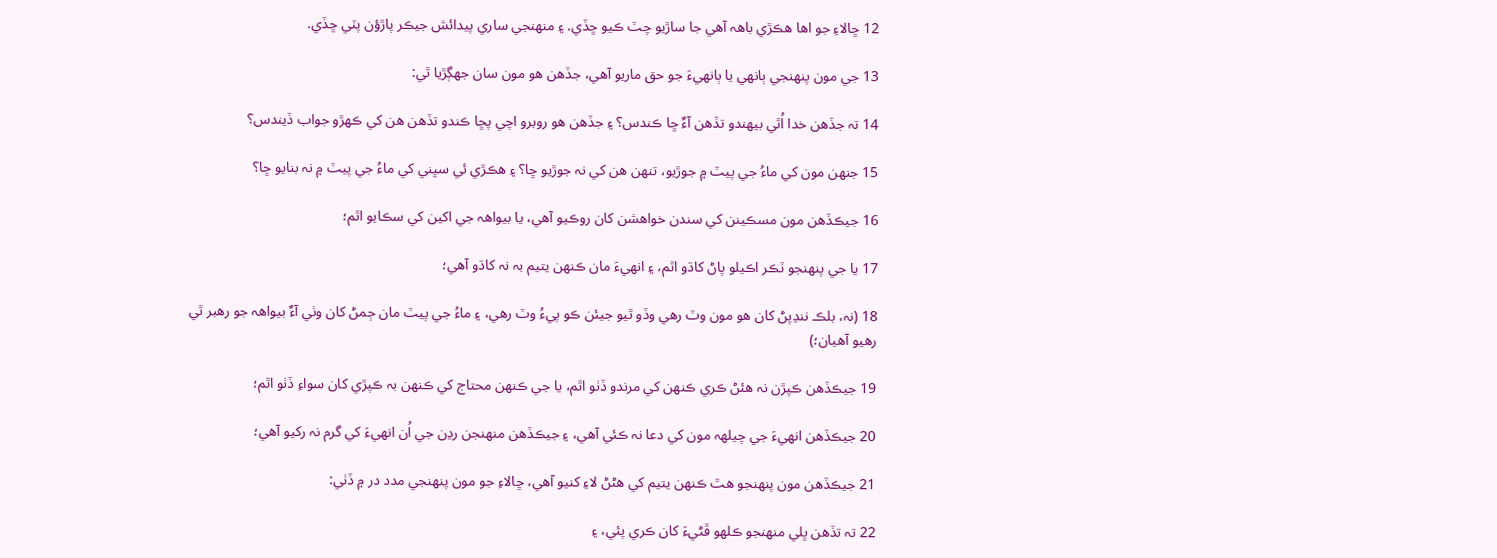12 ڇالاءِ جو اها هڪڙي باهہ آهي جا ساڙيو چٽ ڪيو ڇڏي. ۽ منهنجي ساري پيدائش جيڪر پاڙؤن پٽي ڇڏي.

13 جي مون پنهنجي ٻانهي يا ٻانهيءَ جو حق ماريو آهي، جڏهن هو مون سان جهڳڙيا ٿي:

14 تہ جڏهن خدا اُٿي بيهندو تڏهن آءٌ ڇا ڪندس؟ ۽ جڏهن هو روبرو اچي پڇا ڪندو تڏهن هن کي ڪهڙو جواب ڏيندس؟

15 جنهن مون کي ماءُ جي پيٽ ۾ جوڙيو، تنهن هن کي نہ جوڙيو ڇا؟ ۽ هڪڙي ئي سڀني کي ماءُ جي پيٽ ۾ نہ بنايو ڇا؟

16 جيڪڏهن مون مسڪينن کي سندن خواهشن کان روڪيو آهي، يا بيواهہ جي اکين کي سڪايو اٿم؛

17 يا جي پنهنجو ٽڪر اڪيلو پاڻ کاڌو اٿم، ۽ انهيءَ مان ڪنهن يتيم بہ نہ کاڌو آهي؛

18 (نہ، بلڪ ننڍپڻ کان هو مون وٽ رهي وڏو ٿيو جيئن ڪو پيءُ وٽ رهي، ۽ ماءُ جي پيٽ مان ڄمڻ کان وٺي آءٌ بيواهہ جو رهبر ٿي رهيو آهيان؛)

19 جيڪڏهن ڪپڙن نہ هئڻ ڪري ڪنهن کي مرندو ڏٺو اٿم، يا جي ڪنهن محتاج کي ڪنهن بہ ڪپڙي کان سواءِ ڏٺو اٿم؛

20 جيڪڏهن انهيءَ جي چيلهہ مون کي دعا نہ ڪئي آهي، ۽ جيڪڏهن منهنجن رڍن جي اُن انهيءَ کي گرم نہ رکيو آهي؛

21 جيڪڏهن مون پنهنجو هٿ ڪنهن يتيم کي هڻڻ لاءِ کنيو آهي، ڇالاءِ جو مون پنهنجي مدد در ۾ ڏٺي:

22 تہ تڏهن ڀلي منهنجو ڪلهو ڦڻيءَ کان ڪري پئي، ۽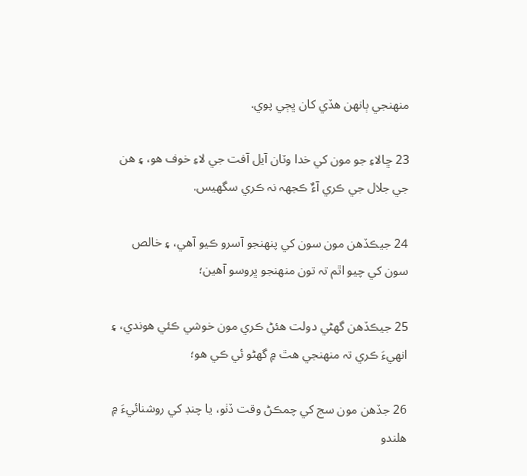منهنجي ٻانهن هڏي کان ڀڄي پوي.

23 ڇالاءِ جو مون کي خدا وٽان آيل آفت جي لاءِ خوف هو، ۽ هن جي جلال جي ڪري آءٌ ڪجهہ نہ ڪري سگهيس.

24 جيڪڏهن مون سون کي پنهنجو آسرو ڪيو آهي، ۽ خالص سون کي چيو اٿم تہ تون منهنجو ڀروسو آهين؛

25 جيڪڏهن گهڻي دولت هئڻ ڪري مون خوشي ڪئي هوندي، ۽ انهيءَ ڪري تہ منهنجي هٿ ۾ گهڻو ئي ڪي هو؛

26 جڏهن مون سج کي چمڪڻ وقت ڏٺو، يا چنڊ کي روشنائيءَ ۾ هلندو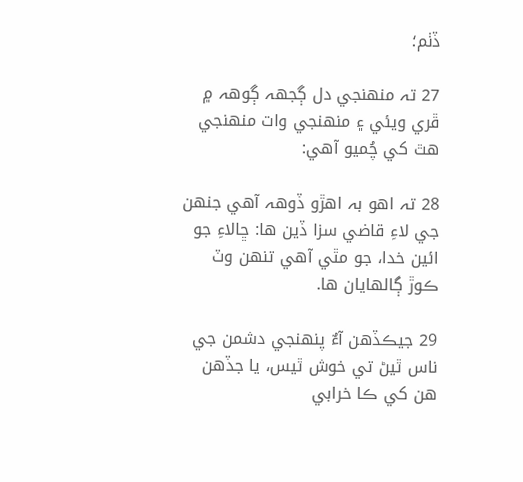ڏٺم؛

27 تہ منهنجي دل ڳجهہ ڳوهہ ۾ ڦري ويئي ۽ منهنجي وات منهنجي هٿ کي چُميو آهي:

28 تہ اهو بہ اهڙو ڏوهہ آهي جنهن جي لاءِ قاضي سزا ڏين ها: ڇالاءِ جو ائين خدا، جو مٿي آهي تنهن وٽ ڪوڙ ڳالهايان ها.

29 جيڪڏهن آءٌ پنهنجي دشمن جي ناس ٿيڻ تي خوش ٿيس، يا جڏهن هن کي ڪا خرابي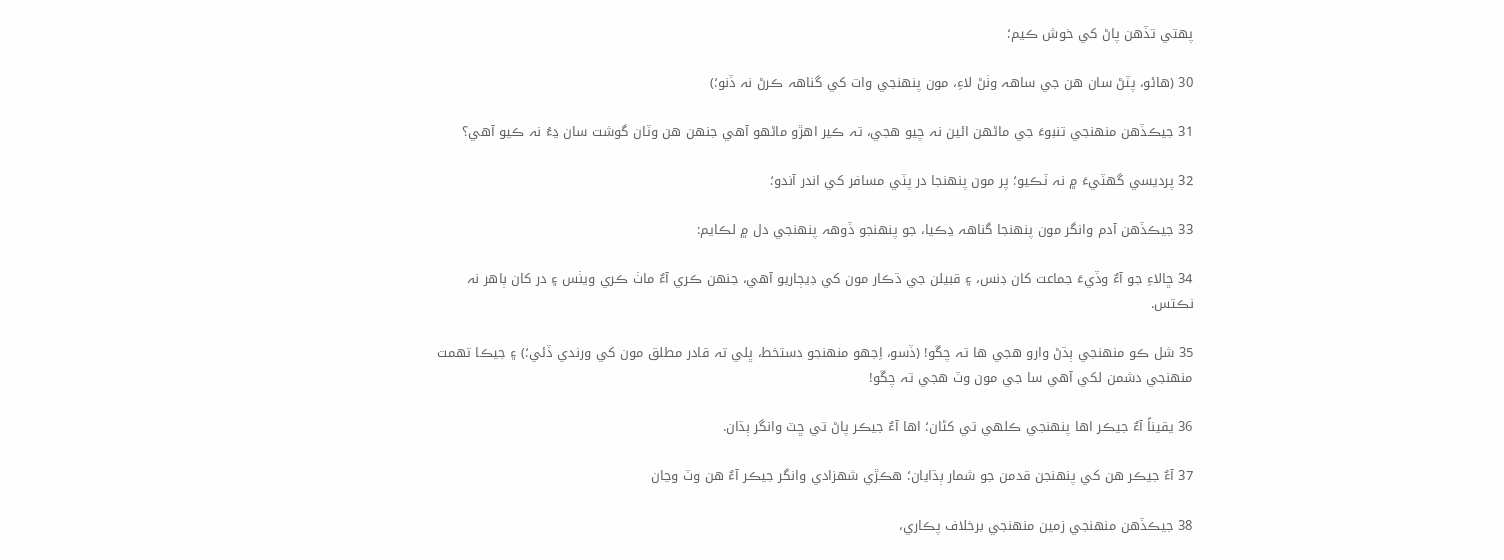پهتي تڏهن پاڻ کي خوش ڪيم؛

30 (هائو، پٽڻ سان هن جي ساهہ وٺڻ لاءِ، مون پنهنجي وات کي گناهہ ڪرڻ نہ ڏنو؛)

31 جيڪڏهن منهنجي تنبوءَ جي ماڻهن ائين نہ چيو هجي، تہ ڪير اهڙو ماڻهو آهي جنهن هن وٽان گوشت سان ڍءُ نہ ڪيو آهي؟

32 پرديسي گهٽيءَ ۾ نہ ٽڪيو؛ پر مون پنهنجا در پٽي مسافر کي اندر آندو؛

33 جيڪڏهن آدم وانگر مون پنهنجا گناهہ ڍڪيا، جو پنهنجو ڏوهہ پنهنجي دل ۾ لڪايم:

34 ڇالاءِ جو آءٌ وڏيءَ جماعت کان ڊنس، ۽ قبيلن جي ڌڪار مون کي ڊيڄاريو آهي، جنهن ڪري آءٌ ماٺ ڪري ويٺس ۽ در کان ٻاهر نہ نڪتس.

35 شل ڪو منهنجي ٻڌڻ وارو هجي ها تہ چڱو! (ڏسو، اِجهو منهنجو دستخط، ڀلي تہ قادر مطلق مون کي ورندي ڏئي؛) ۽ جيڪا تهمت منهنجي دشمن لکي آهي سا جي مون وٽ هجي تہ چڱو!

36 يقيناً آءٌ جيڪر اها پنهنجي ڪلهي تي کڻان؛ اها آءٌ جيڪر پاڻ تي ڇٽ وانگر ٻڌان.

37 آءٌ جيڪر هن کي پنهنجن قدمن جو شمار ٻڌايان؛ هڪڙي شهزادي وانگر جيڪر آءٌ هن وٽ وڃان

38 جيڪڏهن منهنجي زمين منهنجي برخلاف پڪاري،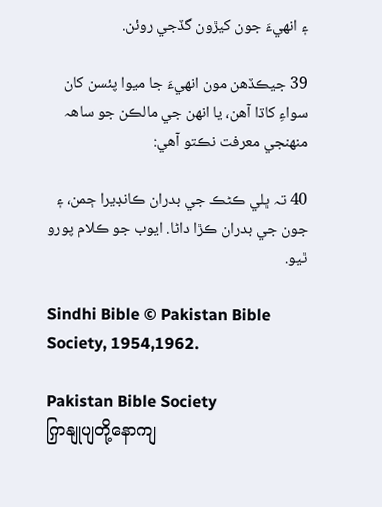۽ انهيءَ جون کيڙون گڏجي روئن.

39 جيڪڏهن مون انهيءَ جا ميوا پئسن کان سواءِ کاڌا آهن، يا انهن جي مالڪن جو ساهہ منهنجي معرفت نڪتو آهي:

40 تہ ڀلي ڪڻڪ جي بدران ڪانڊيرا ڄمن، ۽ جون جي بدران ڪڙا داڻا. ايوب جو ڪلام پورو ٿيو.

Sindhi Bible © Pakistan Bible Society, 1954,1962.

Pakistan Bible Society
ကြှနျုပျတို့နောကျ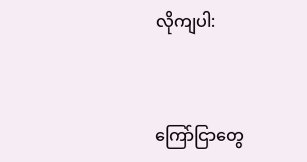လိုကျပါ:



ကြော်ငြာတွေ